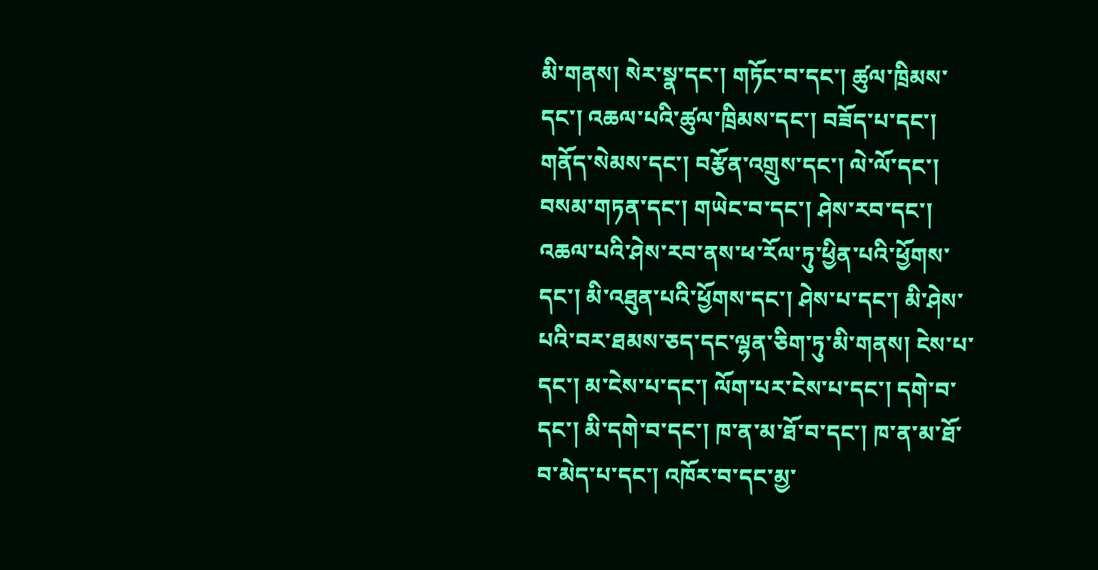མི་གནས། སེར་སྣ་དང་། གཏོང་བ་དང་། ཚུལ་ཁྲིམས་དང་། འཆལ་པའི་ཚུལ་ཁྲིམས་དང་། བཟོད་པ་དང་། གནོད་སེམས་དང་། བརྩོན་འགྲུས་དང་། ལེ་ལོ་དང་། བསམ་གཏན་དང་། གཡེང་བ་དང་། ཤེས་རབ་དང་། འཆལ་པའི་ཤེས་རབ་ནས་ཕ་རོལ་ཏུ་ཕྱིན་པའི་ཕྱོགས་དང་། མི་འཐུན་པའི་ཕྱོགས་དང་། ཤེས་པ་དང་། མི་ཤེས་པའི་བར་ཐམས་ཅད་དང་ལྷན་ཅིག་ཏུ་མི་གནས། ངེས་པ་དང་། མ་ངེས་པ་དང་། ལོག་པར་ངེས་པ་དང་། དགེ་བ་དང་། མི་དགེ་བ་དང་། ཁ་ན་མ་ཐོ་བ་དང་། ཁ་ན་མ་ཐོ་བ་མེད་པ་དང་། འཁོར་བ་དང་མྱ་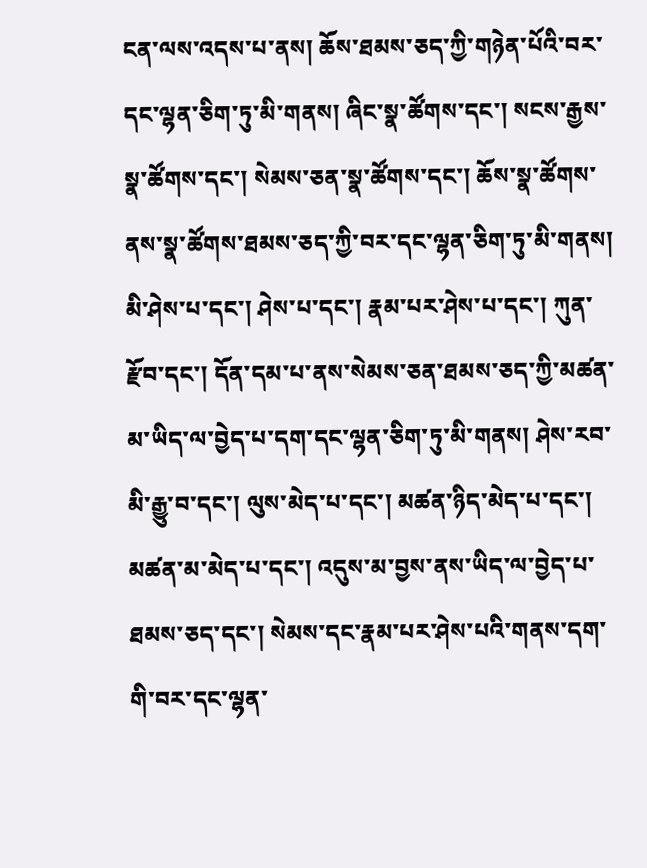ངན་ལས་འདས་པ་ནས། ཆོས་ཐམས་ཅད་ཀྱི་གཉེན་པོའི་བར་དང་ལྷན་ཅིག་ཏུ་མི་གནས། ཞིང་སྣ་ཚོགས་དང་། སངས་རྒྱས་སྣ་ཚོགས་དང་། སེམས་ཅན་སྣ་ཚོགས་དང་། ཆོས་སྣ་ཚོགས་ནས་སྣ་ཚོགས་ཐམས་ཅད་ཀྱི་བར་དང་ལྷན་ཅིག་ཏུ་མི་གནས། མི་ཤེས་པ་དང་། ཤེས་པ་དང་། རྣམ་པར་ཤེས་པ་དང་། ཀུན་རྫོབ་དང་། དོན་དམ་པ་ནས་སེམས་ཅན་ཐམས་ཅད་ཀྱི་མཚན་མ་ཡིད་ལ་བྱེད་པ་དག་དང་ལྷན་ཅིག་ཏུ་མི་གནས། ཤེས་རབ་མི་རྒྱུ་བ་དང་། ལུས་མེད་པ་དང་། མཚན་ཉིད་མེད་པ་དང་། མཚན་མ་མེད་པ་དང་། འདུས་མ་བྱས་ནས་ཡིད་ལ་བྱེད་པ་ཐམས་ཅད་དང་། སེམས་དང་རྣམ་པར་ཤེས་པའི་གནས་དག་གི་བར་དང་ལྷན་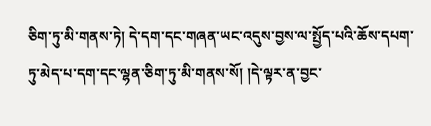ཅིག་ཏུ་མི་གནས་ཏེ། དེ་དག་དང་གཞན་ཡང་འདུས་བྱས་ལ་སྤྱོད་པའི་ཆོས་དཔག་ཏུ་མེད་པ་དག་དང་ལྷན་ཅིག་ཏུ་མི་གནས་སོ། །དེ་ལྟར་ན་བྱང་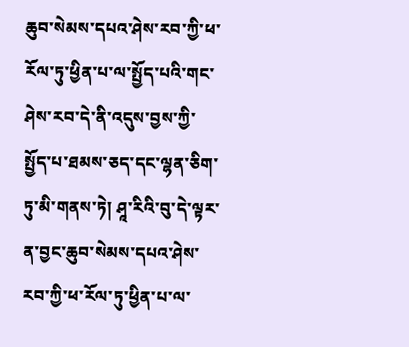ཆུབ་སེམས་དཔའ་ཤེས་རབ་ཀྱི་ཕ་རོལ་ཏུ་ཕྱིན་པ་ལ་སྤྱོད་པའི་གང་ཤེས་རབ་དེ་ནི་འདུས་བྱས་ཀྱི་སྤྱོད་པ་ཐམས་ཅད་དང་ལྷན་ཅིག་ཏུ་མི་གནས་ཏེ། ཤཱ་རིའི་བུ་དེ་ལྟར་ན་བྱང་ཆུབ་སེམས་དཔའ་ཤེས་རབ་ཀྱི་ཕ་རོལ་ཏུ་ཕྱིན་པ་ལ་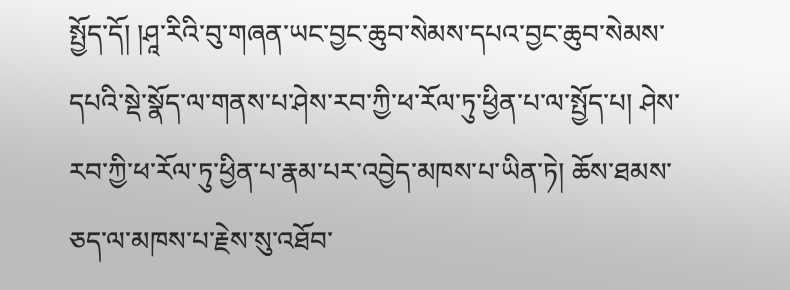སྤྱོད་དོ། །ཤཱ་རིའི་བུ་གཞན་ཡང་བྱང་ཆུབ་སེམས་དཔའ་བྱང་ཆུབ་སེམས་དཔའི་སྡེ་སྣོད་ལ་གནས་པ་ཤེས་རབ་ཀྱི་ཕ་རོལ་ཏུ་ཕྱིན་པ་ལ་སྤྱོད་པ། ཤེས་རབ་ཀྱི་ཕ་རོལ་ཏུ་ཕྱིན་པ་རྣམ་པར་འབྱེད་མཁས་པ་ཡིན་ཏེ། ཆོས་ཐམས་ཅད་ལ་མཁས་པ་རྗེས་སུ་འཐོབ་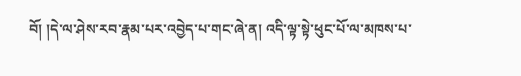བོ། །དེ་ལ་ཤེས་རབ་རྣམ་པར་འབྱེད་པ་གང་ཞེ་ན། འདི་ལྟ་སྟེ་ཕུང་པོ་ལ་མཁས་པ་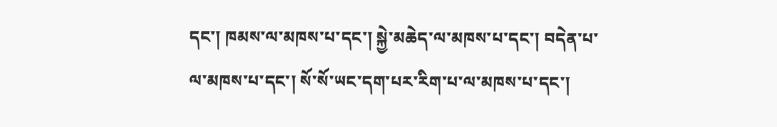དང་། ཁམས་ལ་མཁས་པ་དང་། སྐྱེ་མཆེད་ལ་མཁས་པ་དང་། བདེན་པ་ལ་མཁས་པ་དང་། སོ་སོ་ཡང་དག་པར་རིག་པ་ལ་མཁས་པ་དང་།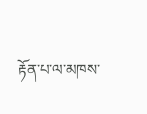རྟོན་པ་ལ་མཁས་